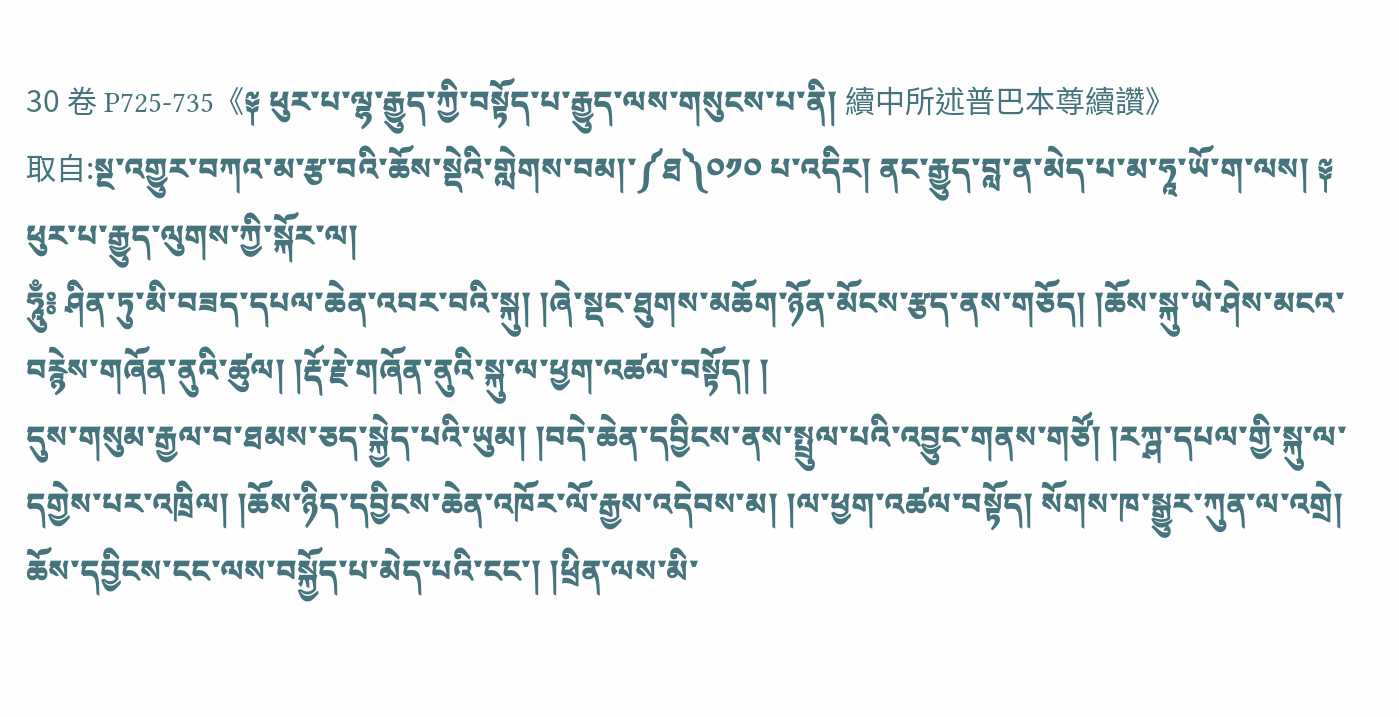30 卷 P725-735《༈ ཕུར་པ་ལྷ་རྒྱུད་ཀྱི་བསྟོད་པ་རྒྱུད་ལས་གསུངས་པ་ནི། 續中所述普巴本尊續讚》
取自:སྔ་འགྱུར་བཀའ་མ་རྩ་བའི་ཆོས་སྡེའི་གླེགས་བམ།་༼ཐ༽༠༡༠ པ་འདིར། ནང་རྒྱུད་བླ་ན་མེད་པ་མ་ཧཱ་ཡོ་ག་ལས། ༈ ཕུར་པ་རྒྱུད་ལུགས་ཀྱི་སྐོར་ལ།
ཧཱུྃ༔ ཤིན་ཏུ་མི་བཟད་དཔལ་ཆེན་འབར་བའི་སྐུ། །ཞེ་སྡང་ཐུགས་མཆོག་ཉོན་མོངས་རྩད་ནས་གཅོད། །ཆོས་སྐུ་ཡེ་ཤེས་མངའ་བརྙེས་གཞོན་ནུའི་ཚུལ། །རྡོ་རྗེ་གཞོན་ནུའི་སྐུ་ལ་ཕྱག་འཚལ་བསྟོད། །
དུས་གསུམ་རྒྱལ་བ་ཐམས་ཅད་སྐྱེད་པའི་ཡུམ། །བདེ་ཆེན་དབྱིངས་ནས་སྤྲུལ་པའི་འབྱུང་གནས་གཙོ། །རཀྴ་དཔལ་གྱི་སྐུ་ལ་དགྱེས་པར་འཁྲིལ། །ཆོས་ཉིད་དབྱིངས་ཆེན་འཁོར་ལོ་རྒྱས་འདེབས་མ། །ལ་ཕྱག་འཚལ་བསྟོད། སོགས་ཁ་སྒྱུར་ཀུན་ལ་འགྲེ།
ཆོས་དབྱིངས་ངང་ལས་བསྐྱོད་པ་མེད་པའི་ངང་། །ཕྲིན་ལས་མི་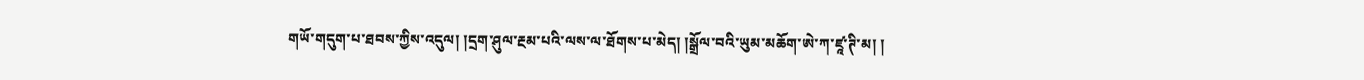གཡོ་གདུག་པ་ཐབས་ཀྱིས་འདུལ། །དྲག་ཤུལ་རྔམ་པའི་ལས་ལ་ཐོགས་པ་མེད། །སྒྲོལ་བའི་ཡུམ་མཆོག་ཨེ་ཀ་ཛཱ་ཊི་མ། །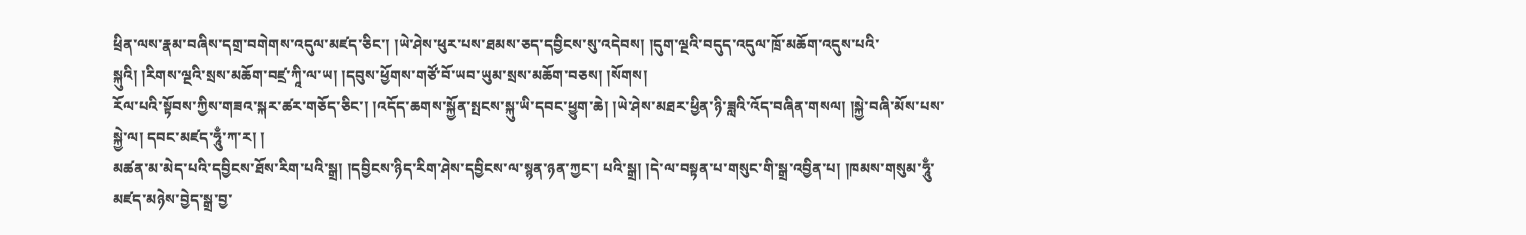ཕྲིན་ལས་རྣམ་བཞིས་དགྲ་བགེགས་འདུལ་མཛད་ཅིང་། །ཡེ་ཤེས་ཕུར་པས་ཐམས་ཅད་དབྱིངས་སུ་འདེབས། །དུག་ལྔའི་བདུད་འདུལ་ཁྲོ་མཆོག་འདུས་པའི་སྐུའི། །རིགས་ལྔའི་སྲས་མཆོག་བཛྲ་ཀཱི་ལ་ཡ། །དབུས་ཕྱོགས་གཙོ་བོ་ཡབ་ཡུམ་སྲས་མཆོག་བཅས། །སོགས།
རོལ་པའི་སྟོབས་ཀྱིས་གཟའ་སྐར་ཚར་གཅོད་ཅིང་། །འདོད་ཆགས་སྐྱོན་སྤངས་སྐུ་ཡི་དབང་ཕྱུག་ཆེ། །ཡེ་ཤེས་མཐར་ཕྱིན་ཉི་ཟླའི་འོད་བཞིན་གསལ། །སྐྱེ་བཞི་མོས་པས་སྐྱེ་ལ། དབང་མཛད་ཧཱུྃ་ཀ་ར། །
མཚན་མ་མེད་པའི་དབྱིངས་ཐོས་རིག་པའི་སྒྲ། །དབྱིངས་ཉིད་རིག་ཤེས་དབྱིངས་ལ་སྙན་ཉན་ཀྱང་། པའི་སྒྲ། །དེ་ལ་བསྟན་པ་གསུང་གི་སྒྲ་འབྱིན་པ། །ཁམས་གསུམ་ཧཱུྃ་མཛད་མཉེས་བྱེད་སྒྲ་བྱ་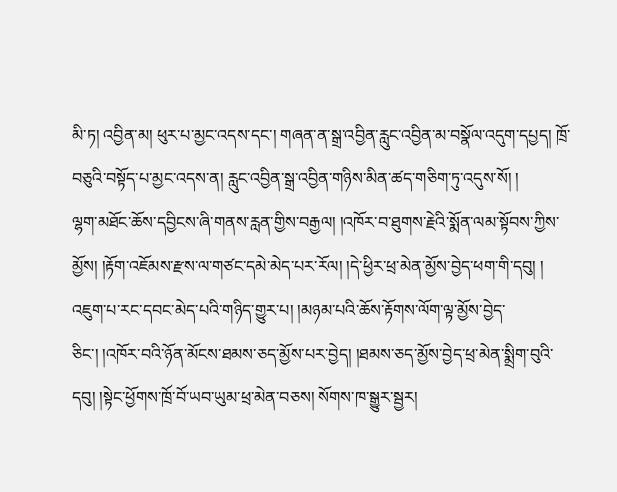མི་ཏ། འབྱིན་མ། ཕུར་པ་མྱང་འདས་དང་། གཞན་ན་སྒྲ་འབྱིན་རླུང་འབྱིན་མ་བསྣོལ་འདུག་དཔྱད། ཁྲོ་བཅུའི་བསྟོད་པ་མྱང་འདས་ན། རླུང་འབྱིན་སྒྲ་འབྱིན་གཉིས་མིན་ཚད་གཅིག་ཏུ་འདུས་སོ། །
ལྷག་མཐོང་ཆོས་དབྱིངས་ཞི་གནས་རླན་གྱིས་བརྒྱལ། །འཁོར་བ་ཐུགས་རྗེའི་སྨོན་ལམ་སྟོབས་ཀྱིས་མྱོས། །རྟོག་འཇོམས་རྫས་ལ་གཙང་དམེ་མེད་པར་རོལ། །དེ་ཕྱིར་ཕྲ་མེན་མྱོས་བྱེད་ཕག་གི་དབུ། །
འཇུག་པ་རང་དབང་མེད་པའི་གཉིད་གྱུར་པ། །མཉམ་པའི་ཆོས་རྟོགས་ལོག་ལྟ་མྱོས་བྱེད་ཅིང་། །འཁོར་བའི་ཉོན་མོངས་ཐམས་ཅད་མྱོས་པར་བྱེད། །ཐམས་ཅད་མྱོས་བྱེད་ཕྲ་མེན་སྨྲིག་བུའི་དབུ། །སྟེང་ཕྱོགས་ཁྲོ་བོ་ཡབ་ཡུམ་ཕྲ་མེན་བཅས། སོགས་ཁ་སྒྱུར་སྦྱར།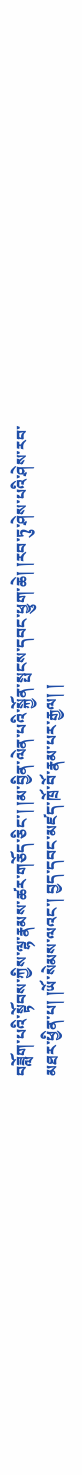བཟློག་པའི་སྟོབས་ཀྱིས་ལྷ་རྣམས་ཚར་གཅོད་ཅིང་། །མ་བྱིན་ལེན་པའི་སྐྱོན་སྤངས་དབང་ཕྱུག་ཆེ། །རབ་ཏུ་ཤེས་པའི་ཤེས་རབ་མཐར་ཕྱིན་པ། །ཡོ་སེམས་ལའང་། བྱད་དབང་མཛད་ཁྲོ་བོ་རྣམ་པར་རྒྱལ། །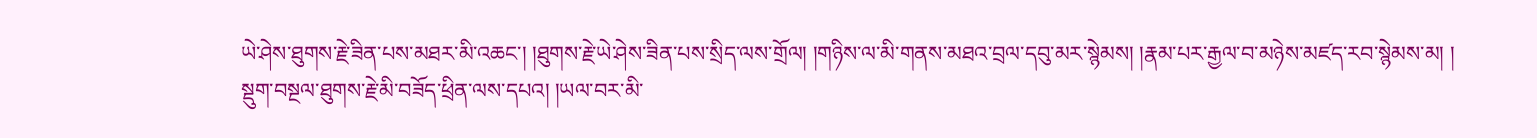ཡེ་ཤེས་ཐུགས་རྗེ་ཟིན་པས་མཐར་མི་འཆང་། །ཐུགས་རྗེ་ཡེ་ཤེས་ཟིན་པས་སྲིད་ལས་གྲོལ། །གཉིས་ལ་མི་གནས་མཐའ་བྲལ་དབུ་མར་སྙེམས། །རྣམ་པར་རྒྱལ་བ་མཉེས་མཛད་རབ་སྙེམས་མ། །
སྡུག་བསྔལ་ཐུགས་རྗེ་མི་བཟོད་ཕྲིན་ལས་དཔའ། །ཡལ་བར་མི་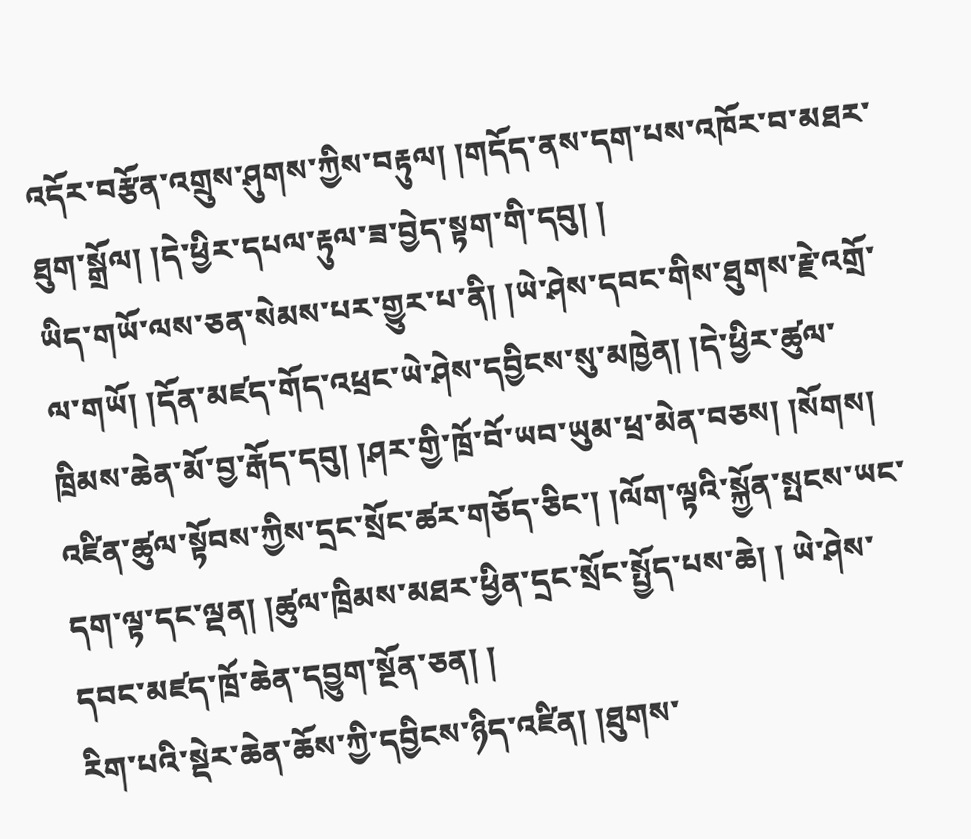འདོར་བརྩོན་འགྲུས་ཤུགས་ཀྱིས་བརྟུལ། །གདོད་ནས་དག་པས་འཁོར་བ་མཐར་ཐུག་སྒྲོལ། །དེ་ཕྱིར་དཔལ་རྟུལ་ཟ་བྱེད་སྟག་གི་དབུ། །
ཡིད་གཡོ་ལས་ཅན་སེམས་པར་གྱུར་པ་ནི། །ཡེ་ཤེས་དབང་གིས་ཐུགས་རྗེ་འགྲོ་ལ་གཡོ། །དོན་མཛད་གོད་འཕྲང་ཡེ་ཤེས་དབྱིངས་སུ་མཁྱེན། །དེ་ཕྱིར་ཚུལ་ཁྲིམས་ཆེན་མོ་བྱ་རྒོད་དབུ། །ཤར་གྱི་ཁྲོ་བོ་ཡབ་ཡུམ་ཕྲ་མེན་བཅས། །སོགས།
འཛིན་ཚུལ་སྟོབས་ཀྱིས་དྲང་སྲོང་ཚར་གཅོད་ཅིང་། །ལོག་ལྟའི་སྐྱོན་སྤངས་ཡང་དག་ལྟ་དང་ལྡན། །ཚུལ་ཁྲིམས་མཐར་ཕྱིན་དྲང་སྲོང་སྤྱོད་པས་ཆེ། ། ཡེ་ཤེས་དབང་མཛད་ཁྲོ་ཆེན་དབྱུག་སྔོན་ཅན། །
རིག་པའི་སྡེར་ཆེན་ཆོས་ཀྱི་དབྱིངས་ཉིད་འཛིན། །ཐུགས་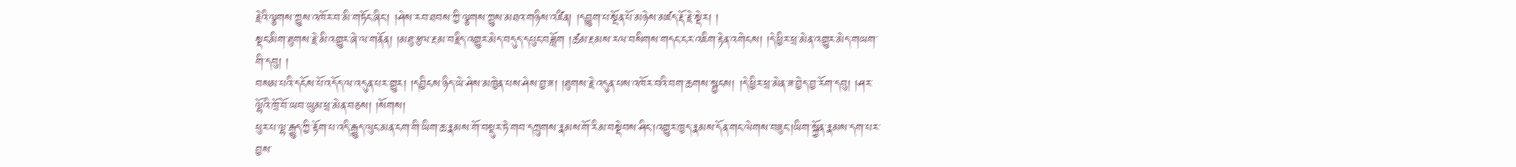རྗེའི་ལྕགས་ཀྱུས་འཁོར་བ་མི་གཏོང་ཞིང་། །ཤེས་རབ་ཐབས་ཀྱི་ལྕགས་ཀྱུས་མཐའ་གཉིས་འཛིན། །དབྱུག་པ་སྔོན་པོ་མཉེས་མཛད་རྡོ་རྗེ་སྡེར། །
སྡང་མིག་ཐུགས་རྗེ་མི་འགྱུར་ཞེ་ལ་གནོན། །མཐུ་རྩལ་རྔམ་བརྗིད་འགྱུར་མེད་བདུད་དཔུང་བཟློག །ཚམ་རྔམས་རལ་བསིགས་གདང་ངར་འཇིག་རྟེན་འགེངས། །དེ་ཕྱིར་ཕྲ་མེན་འགྱུར་མེད་གཡག་གི་དབུ། །
བསམ་པའི་དངོས་པོ་འདོད་ལ་འདུན་པར་གྱུར། །དབྱིངས་ཉིད་ཡེ་ཤེས་མཁྱེན་པས་ཤེས་བྱ་ཟ། །ཐུགས་རྗེ་འདུན་པས་འཁོར་བའི་བག་ཆགས་སྦྱངས། །དེ་ཕྱིར་ཕྲ་མེན་ཟ་བྱེད་བྱ་རོག་དབུ། །ཤར་ལྷོའི་ཁྲོ་བོ་ཡབ་ཡུམ་ཕྲ་མེན་བཅས། །སོགས།
ཕུར་པ་ལྷ་རྒྱུད་ཀྱི་རྟོག་པ་འདི་རྒྱུད་ལུང་མན་ངག་གི་ཡིག་ཆ་རྣམས་གོ་བསྡུར་ཏེ་གབ་དཀྲུགས་རྣམས་གོ་རིམ་བསྡེབས་ཤིང་།འགྱུར་ཁྱད་རྣམས་དོན་གང་ལེགས་བཟུང་།ཡིག་སྐྱོན་རྣམས་དག་པར་བྱས་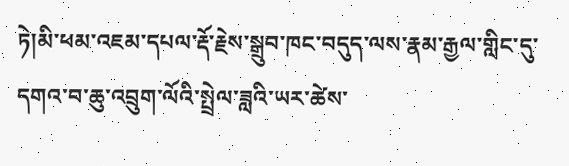ཏེ།མི་ཕམ་འཇམ་དཔལ་རྡོ་རྗེས་སྒྲུབ་ཁང་བདུད་ལས་རྣམ་རྒྱལ་གླིང་དུ་དགའ་བ་ཆུ་འབྲུག་ལོའི་སྤྲེལ་ཟླའི་ཡར་ཚེས་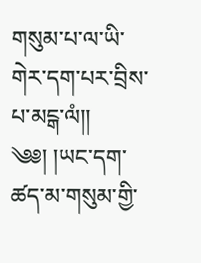གསུམ་པ་ལ་ཡི་གེར་དག་པར་བྲིས་པ་མངྒ་ལཾ།།
༄༅། །ཡང་དག་ཚད་མ་གསུམ་གྱི་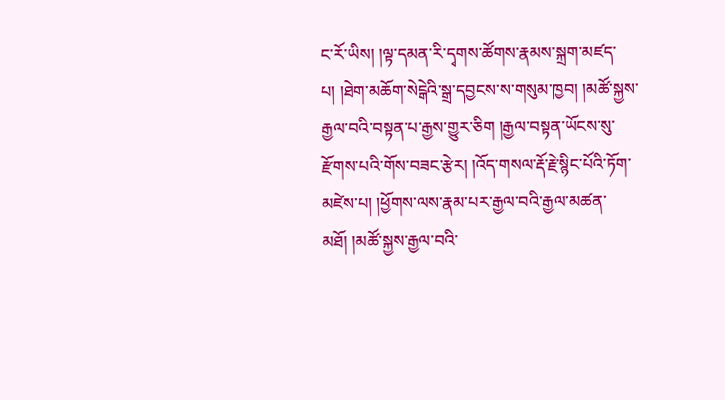ང་རོ་ཡིས། །ལྟ་དམན་རི་དྭགས་ཚོགས་རྣམས་སྐྲག་མཛད་པ། །ཐེག་མཆོག་སེངྒེའི་སྒྲ་དབྱངས་ས་གསུམ་ཁྱབ། །མཚོ་སྐྱས་རྒྱལ་བའི་བསྟན་པ་རྒྱས་གྱུར་ཅིག །རྒྱལ་བསྟན་ཡོངས་སུ་རྫོགས་པའི་གོས་བཟང་རྩེར། །འོད་གསལ་རྡོ་རྗེ་སྙིང་པོའི་ཏོག་མཛེས་པ། །ཕྱོགས་ལས་རྣམ་པར་རྒྱལ་བའི་རྒྱལ་མཚན་མཐོ། །མཚོ་སྐྱས་རྒྱལ་བའི་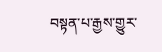བསྟན་པ་རྒྱས་གྱུར་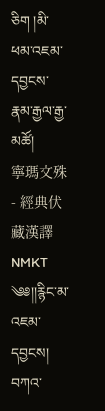ཅིག །མི་ཕམ་འཇམ་དབྱངས་རྣམ་རྒྱལ་རྒྱ་མཚོ།
寧瑪文殊 - 經典伏藏漢譯 NMKT ༄༅།།རྙིང་མ་འཇམ་དབྱངས། བཀའ་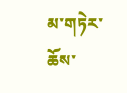མ་གཏེར་ཆོས་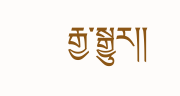རྒྱ་སྒྱུར།།